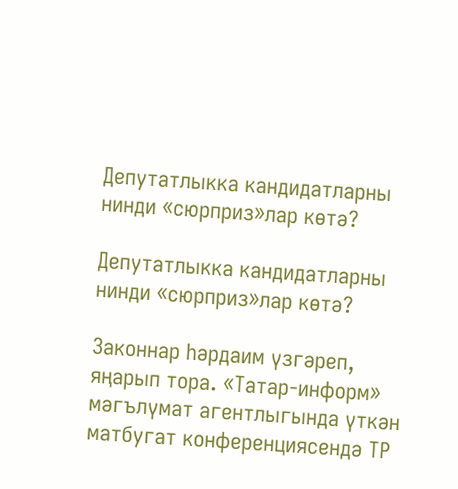Депутатлыкка кандидатларны нинди «сюрприз»лар көтә?

Депутатлыкка кандидатларны нинди «сюрприз»лар көтә?

Законнар һәрдаим үзгәреп, яңарып тора. «Татар-информ» мәгълүмат агентлыгында үткән матбугат конференциясендә ТР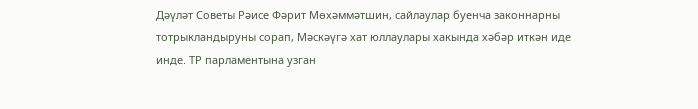Дәүләт Советы Рәисе Фәрит Мөхәммәтшин, сайлаулар буенча законнарны тотрыкландыруны сорап, Мәскәүгә хат юллаулары хакында хәбәр иткән иде инде. ТР парламентына узган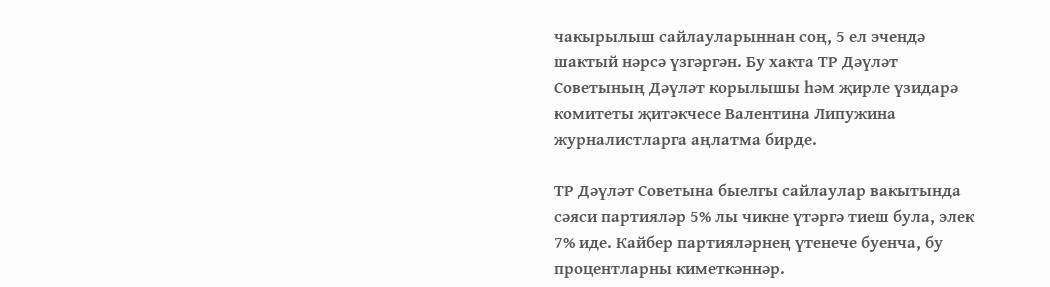чакырылыш сайлауларыннан соң, 5 ел эчендә шактый нәрсә үзгәргән. Бу хакта ТР Дәүләт Советының Дәүләт корылышы һәм җирле үзидарә комитеты җитәкчесе Валентина Липужина журналистларга аңлатма бирде.

ТР Дәүләт Советына быелгы сайлаулар вакытында сәяси партияләр 5% лы чикне үтәргә тиеш була, элек 7% иде. Кайбер партияләрнең үтенече буенча, бу процентларны киметкәннәр.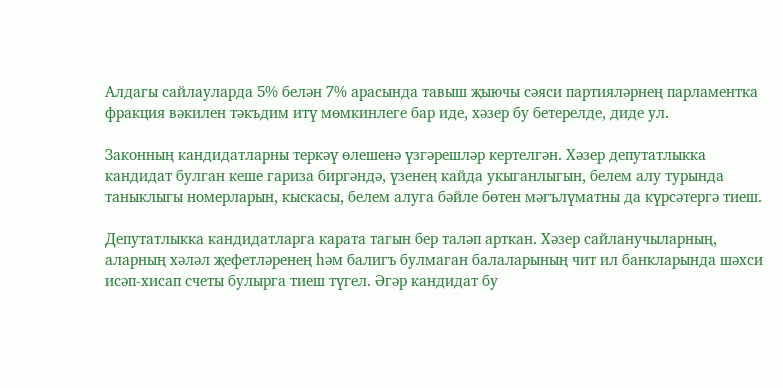Алдагы сайлауларда 5% белән 7% арасында тавыш җыючы сәяси партияләрнең парламентка фракция вәкилен тәкъдим итү мөмкинлеге бар иде, хәзер бу бетерелде, диде ул.

Законның кандидатларны теркәү өлешенә үзгәрешләр кертелгән. Хәзер депутатлыкка кандидат булган кеше гариза биргәндә, үзенең кайда укыганлыгын, белем алу турында таныклыгы номерларын, кыскасы, белем алуга бәйле бөтен мәгълүматны да күрсәтергә тиеш.

Депутатлыкка кандидатларга карата тагын бер таләп арткан. Хәзер сайланучыларның, аларның хәләл җефетләренең һәм балигъ булмаган балаларының чит ил банкларында шәхси исәп-хисап счеты булырга тиеш түгел. Әгәр кандидат бу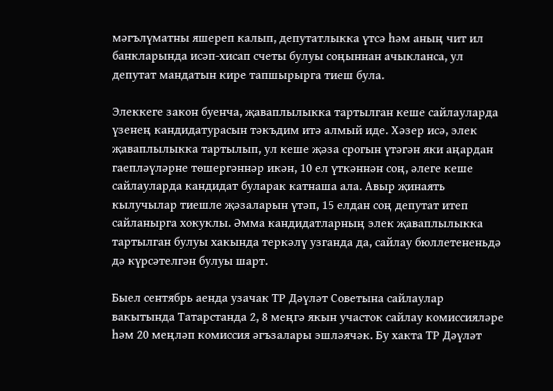мәгълүматны яшереп калып, депутатлыкка үтсә һәм аның чит ил банкларында исәп-хисап счеты булуы соңыннан ачыкланса, ул депутат мандатын кире тапшырырга тиеш була.

Элеккеге закон буенча, җаваплылыкка тартылган кеше сайлауларда үзенең кандидатурасын тәкъдим итә алмый иде. Хәзер исә, элек җаваплылыкка тартылып, ул кеше җәза срогын үтәгән яки аңардан гаепләүләрне төшергәннәр икән, 10 ел үткәннән соң, әлеге кеше сайлауларда кандидат буларак катнаша ала. Авыр җинаять кылучылар тиешле җәзаларын үтәп, 15 елдан соң депутат итеп сайланырга хокуклы. Әмма кандидатларның элек җаваплылыкка тартылган булуы хакында теркәлү узганда да, сайлау бюллетененьдә дә күрсәтелгән булуы шарт.

Быел сентябрь аенда узачак ТР Дәүләт Советына сайлаулар вакытында Татарстанда 2, 8 меңгә якын участок сайлау комиссияләре һәм 20 меңләп комиссия әгъзалары эшләячәк. Бу хакта ТР Дәүләт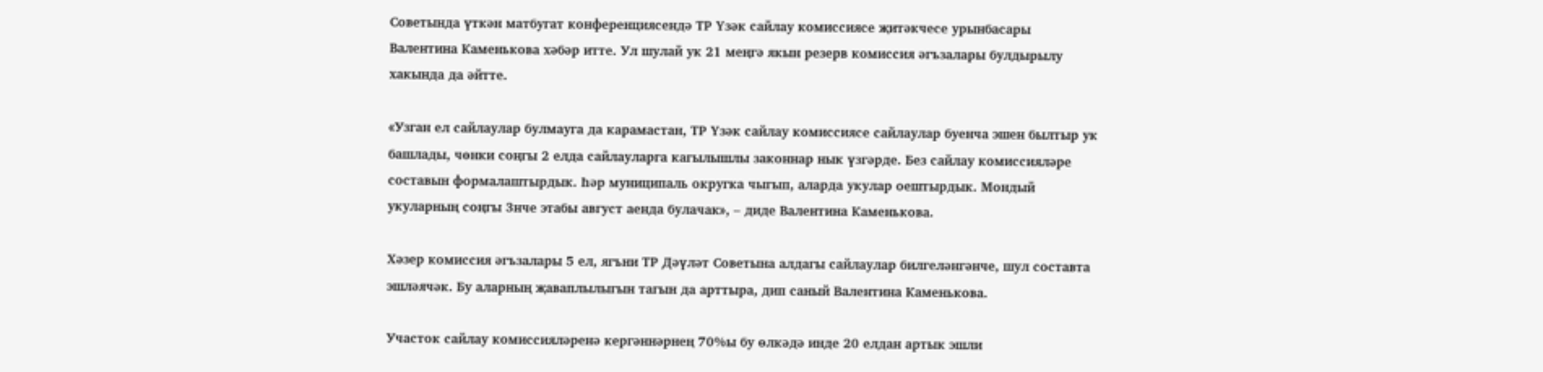Советында үткән матбугат конференциясендә ТР Үзәк сайлау комиссиясе җитәкчесе урынбасары Валентина Каменькова хәбәр итте. Ул шулай ук 21 меңгә якын резерв комиссия әгъзалары булдырылу хакында да әйтте.

«Узган ел сайлаулар булмауга да карамастан, ТР Үзәк сайлау комиссиясе сайлаулар буенча эшен былтыр ук башлады, чөнки соңгы 2 елда сайлауларга кагылышлы законнар нык үзгәрде. Без сайлау комиссияләре составын формалаштырдык. Һәр муниципаль округка чыгып, аларда укулар оештырдык. Мондый укуларның соңгы 3нче этабы август аенда булачак», – диде Валентина Каменькова.

Хәзер комиссия әгъзалары 5 ел, ягъни ТР Дәүләт Советына алдагы сайлаулар билгеләнгәнче, шул составта эшләячәк. Бу аларның җаваплылыгын тагын да арттыра, дип саный Валентина Каменькова.

Участок сайлау комиссияләренә кергәннәрнең 70%ы бу өлкәдә инде 20 елдан артык эшли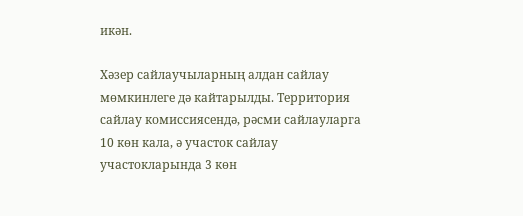икән.

Хәзер сайлаучыларның алдан сайлау мөмкинлеге дә кайтарылды. Территория сайлау комиссиясендә, рәсми сайлауларга 10 көн кала, ә участок сайлау участокларында 3 көн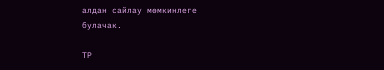алдан сайлау мөмкинлеге булачак.

ТР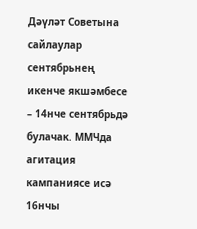Дәүләт Советына сайлаулар сентябрьнең икенче якшәмбесе – 14нче сентябрьдә булачак. ММЧда агитация кампаниясе исә 16нчы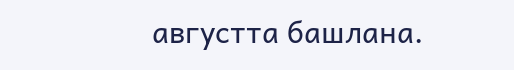августта башлана.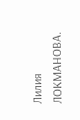Лилия ЛОКМАНОВА.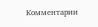Комментарии